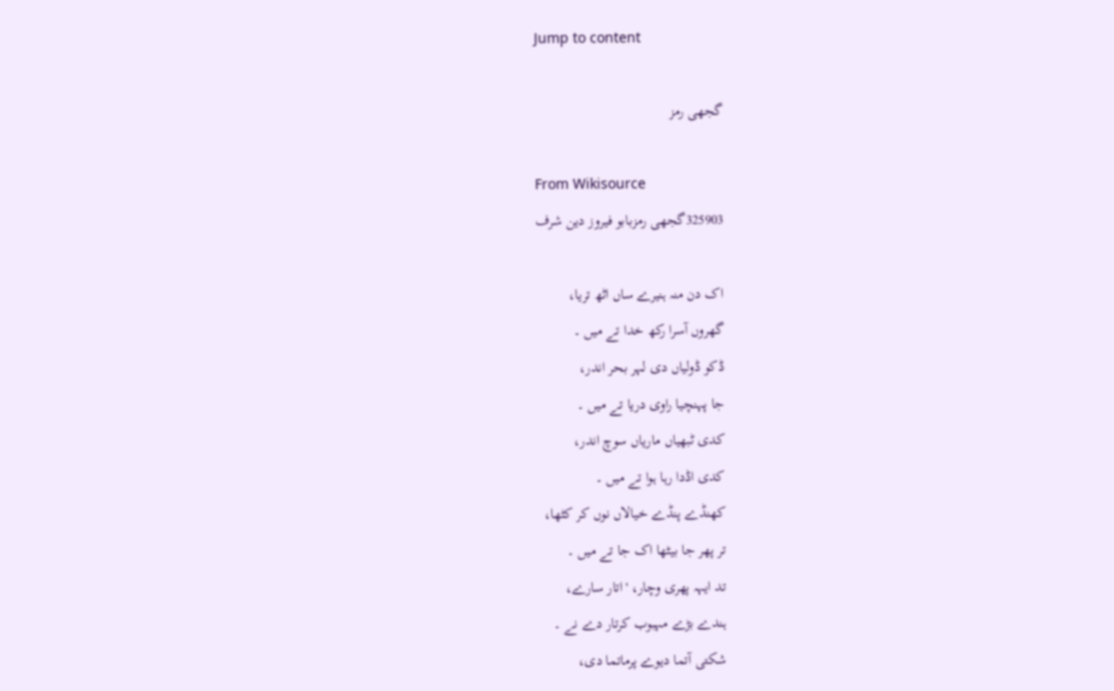Jump to content

گجھی رمز

From Wikisource
325903گجھی رمزبابو فیروز دین شرف

اک دن منہ ہنیرے ساں اٹھ تریا،
گھروں آسرا رکھ خدا تے میں ۔
ڈکو ڈولیاں دی لہر بحر اندر،
جا پہنچیا راوی دریا تے میں ۔
کدی ٹبھیاں ماریاں سوچ اندر،
کدی اڈدا رہا ہوا تے میں ۔
کھنڈے پنڈے خیالاں نوں کر کٹھا،
تر پھر جا بیٹھا اک جا تے میں ۔
تد ایہہ پھری وچار، 'اتار سارے،
ہندے بڑے مہبوب کرتار دے نے ۔
شکتی آتما دیوے پرماتما دی،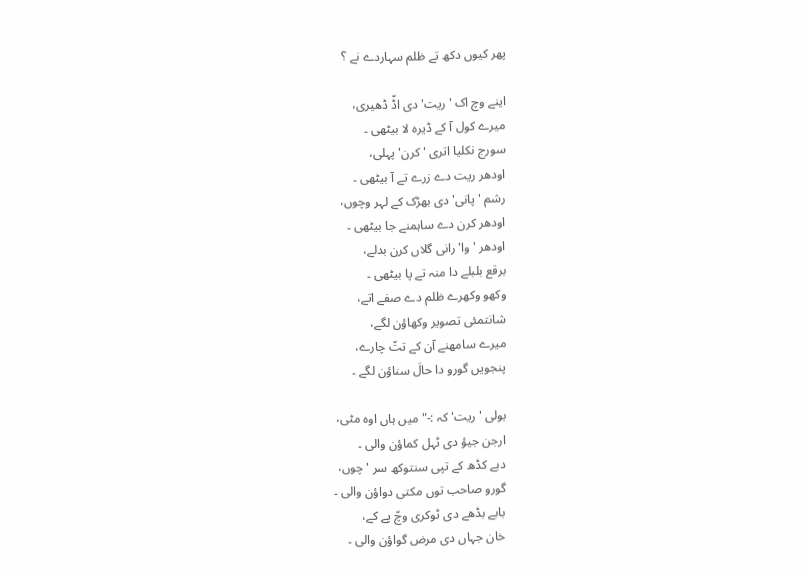پھر کیوں دکھ تے ظلم سہاردے نے ؟

اینے وچ اک 'ریت' دی اڈّ ڈھیری،
میرے کول آ کے ڈیرہ لا بیٹھی ۔
سورج نکلیا اتری 'کرن' پہلی،
اودھر ریت دے زرے تے آ بیٹھی ۔
رشم 'پانی' دی بھڑک کے لہر وچوں،
اودھر کرن دے ساہمنے جا بیٹھی ۔
اودھر 'وا' رانی گلاں کرن بدلے،
برقع بلبلے دا منہ تے پا بیٹھی ۔
وکھو وکھرے ظلم دے صفے اتے،
شانتمئی تصویر وکھاؤن لگے،
میرے سامھنے آن کے تتّ چارے،
پنجویں گورو دا حالَ سناؤن لگے ۔

بولی 'ریت' کہ :-"میں ہاں اوہ مٹی،
ارجن جیؤ دی ٹہل کماؤن والی ۔
دبے کڈھ کے تپی سنتوکھ سر 'چوں،
گورو صاحب توں مکتی دواؤن والی ۔
بابے بڈھے دی ٹوکری وچّ پے کے،
خان جہاں دی مرض گواؤن والی ۔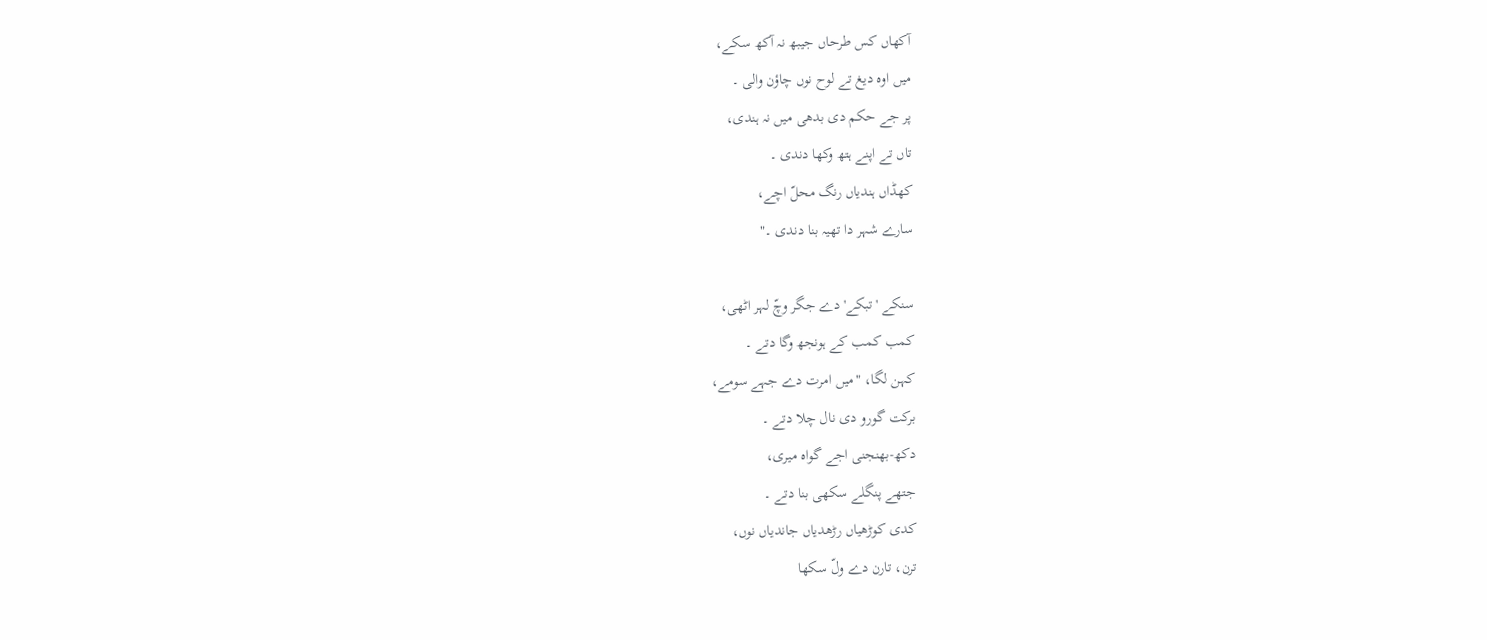آکھاں کس طرحاں جیبھ نہ آکھ سکے،
میں اوہ دیغ تے لوح نوں چاؤن والی ۔
پر جے حکم دی بدھی میں نہ ہندی،
تاں تے اپنے ہتھ وکھا دندی ۔
کھڈاں ہندیاں رنگ محلّ اچے،
سارے شہر دا تھیہ بنا دندی ۔"

سنکے 'تبکے' دے جگر وچّ لہر اٹھی،
کمب کمب کے ہونجھ وگا دتے ۔
کہن لگا، "میں امرت دے جہے سومے،
برکت گورو دی نال چلا دتے ۔
دکھ-بھنجنی اجے گواہ میری،
جتھے پنگلے سکھی بنا دتے ۔
کدی کوڑھیاں رڑھدیاں جاندیاں نوں،
ترن، تارن دے ولّ سکھا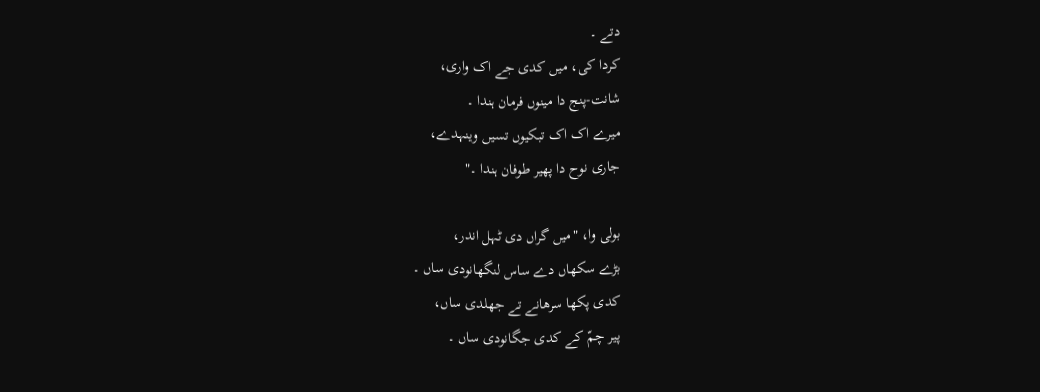دتے ۔
کردا کی، میں کدی جے اک واری،
شانت-پنج دا مینوں فرمان ہندا ۔
میرے اک اک تبکیوں تسیں وینہدے،
جاری نوح دا پھیر طوفان ہندا ۔"

بولی وا، "میں گراں دی ٹہل اندر،
بڑے سکھاں دے ساس لنگھانودی ساں ۔
کدی پکھا سرھانے تے جھلدی ساں،
پیر چمّ کے کدی جگانودی ساں ۔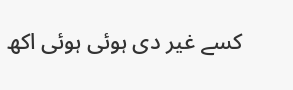کسے غیر دی ہوئی ہوئی اکھ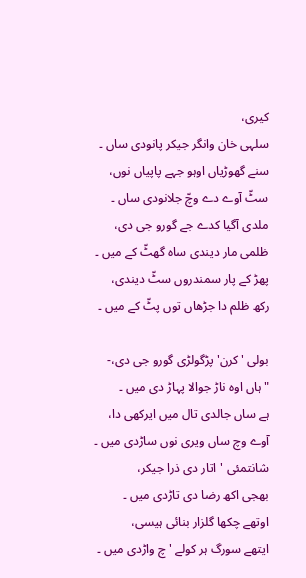کیری،
سلہی خان وانگر جیکر پانودی ساں ۔
سنے گھوڑیاں اوہو جہے پاپیاں نوں،
سٹّ آوے دے وچّ جلانودی ساں ۔
ملدی آگیا کدے جے گورو جی دی،
ظلمی مار دیندی ساہ گھٹّ کے میں ۔
پھڑ کے پار سمندروں سٹّ دیندی،
رکھ ظلم دا جڑھاں توں پٹّ کے میں ۔

بولی 'کرن' پڑگولڑی گورو جی دی،-
"ہاں اوہ ناڑ جوالا پہاڑ دی میں ۔
ہے ساں جالدی تال میں ایرکھی دا،
آوے وچ ساں ویری نوں ساڑدی میں ۔
شانتمئی 'اتار دی ذرا جیکر،
بھجی اکھ رضا دی تاڑدی میں ۔
اوتھے چکھا گلزار بنائی ہیسی،
ایتھے سورگ ہر کولے 'چ واڑدی میں ۔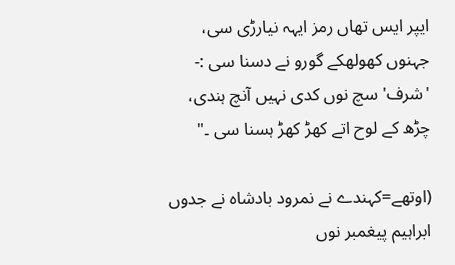ایپر ایس تھاں رمز ایہہ نیارڑی سی،
جہنوں کھولھکے گورو نے دسنا سی :-
'شرف' سچ نوں کدی نہیں آنچ ہندی،
چڑھ کے لوح اتے کھڑ کھڑ ہسنا سی ۔"

(اوتھے=کہندے نے نمرود بادشاہ نے جدوں
ابراہیم پیغمبر نوں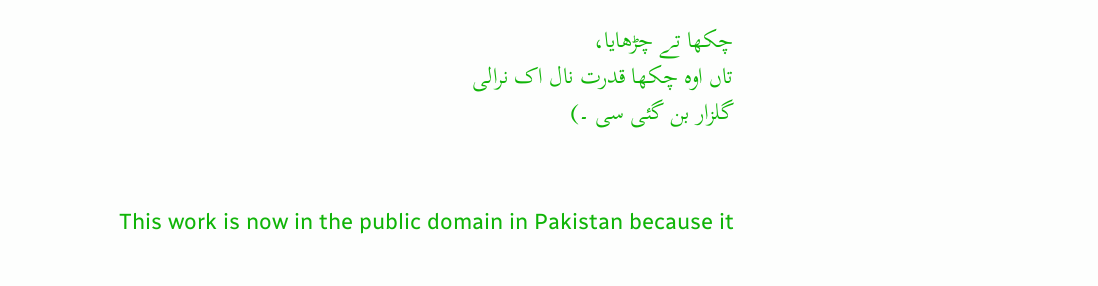چکھا تے چڑھایا،
تاں اوہ چکھا قدرت نال اک نرالی
گلزار بن گئی سی ۔)


This work is now in the public domain in Pakistan because it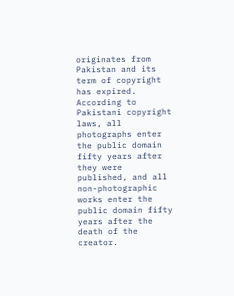originates from Pakistan and its term of copyright has expired. According to Pakistani copyright laws, all photographs enter the public domain fifty years after they were published, and all non-photographic works enter the public domain fifty years after the death of the creator.